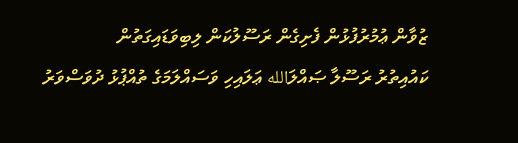ޒުވާން ޢުމުރުފުޅުން ފެށިގެން ރަސޫލުކަން ލިބިވަޑައިގަތުން
ކައުއިތުރު ރަސޫލާ ޞައްލަالله ޢަލައިހި ވަސައްލަމަގެ ތުއްޕުޅު ދުވަސްވަރު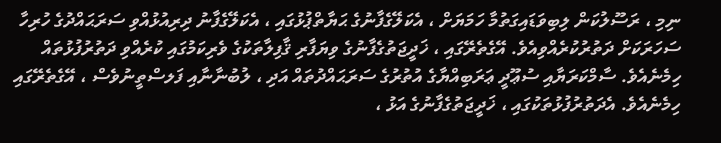ނިމި ، ރަސޫލުކަން ލިބިވަޑައިގަތުމާ ހަމަޔަށް ، އެކަލޭގެފާނުގެ ޙަޔާތްޕުޅުގައި ، އެކަލޭގެފާނު ދިރިއުޅުއްވި ސަރަޙައްދުގެ ހުރިހާ ސަހަރަކަށް ދަތުރުކުރެއްވިއެވެ. އޭގެތެރޭގައި ، ޚަދީޖަތުގެފާނުގެ ވިޔަފާރި ޤާފިލާތަކުގެ ވެރިކަމުގައި ކުރެއްވި ދަތުރުފުޅުތައް ހިމެނެއެވެ. ސާމްކަރަޔާއި ސުޢޫދީ ޢަރަބިއްޔާގެ އުތުރުގެ ސަރަޙައްދުތައް އަދި ، ލުބުނާނާއި ފަލސްތީނުވެސް ، އޭގެތެރޭގައި ހިމެނެއެވެ. އެދަތުރުފުޅުތަކުގައި ، ޚަދީޖަތުގެފާނުގެ އަޅު ،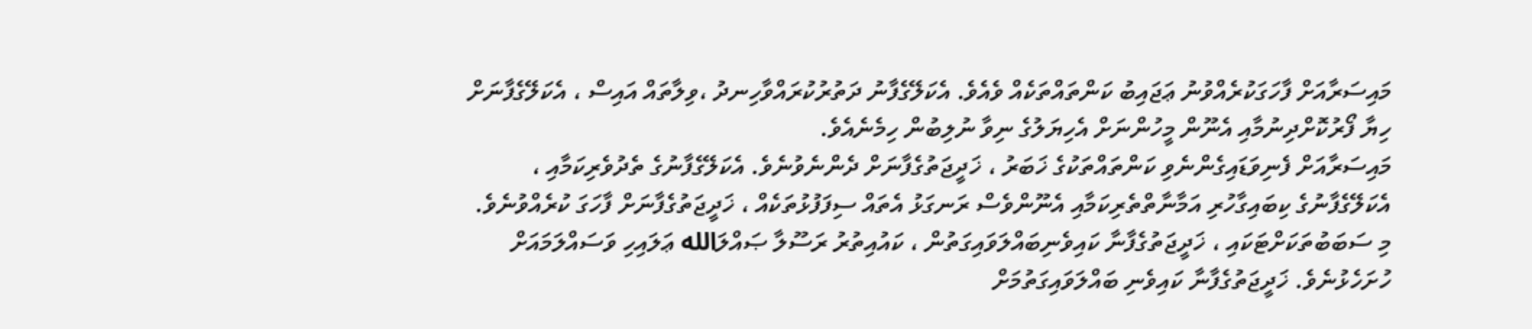މައިސަރާއަށް ފާހަގަކުރެއްވުނު ޢަޖައިބު ކަންތައްތަކެއް ވެއެވެ. އެކަލޭގެފާނު ދަތުރުކުރައްވާހިނދު ،ވިލާތައް އައިސް ، އެކަލޭގެފާނަށް ހިޔާ ފޯރުކޮށްދިނުމާއި އެނޫން މީހުންނަށް އެހިޔަލުގެ ނިވާ ނުލިބުން ހިމެނެއެވެ.
މައިސަރާއަށް ފެނިވަޑައިގެންނެވި ކަންތައްތަކުގެ ޚަބަރު ، ޚަދީޖަތުގެފާނަށް ދެންނެވުނެވެ. އެކަލޭގެފާނުގެ ތެދުވެރިކަމާއި ، އެކަލޭގެފާނުގެ ކިބައިގާހުރި އަމާނާތްތެރިކަމާއި އެނޫންވެސް ރަނގަޅު އެތައް ސިފަފުޅުތަކެއް ، ޚަދީޖަތުގެފާނަށް ފާހަގަ ކުރެއްވުނެވެ. މި ސަބަބުތަކަށްޓަކައި ، ޚަދީޖަތުގެފާނާ ކައިވެނިބައްލަވައިގަތުން ، ކައުއިތުރު ރަސޫލާ ޞައްލަالله ޢަލައިހި ވަސައްލަމައަށް ހުށަހެޅުނެވެ. ޚަދީޖަތުގެފާނާ ކައިވެނި ބައްލަވައިގަތުމަށް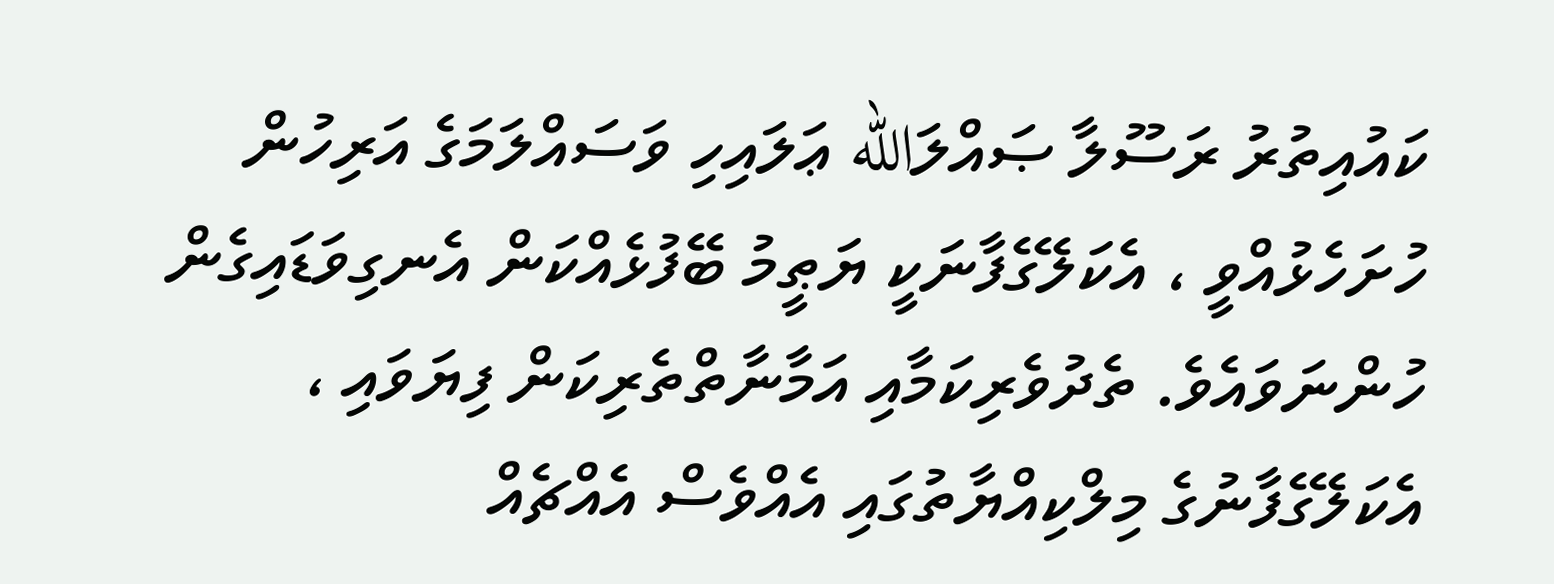ކައުއިތުރު ރަސޫލާ ޞައްލަالله ޢަލައިހި ވަސައްލަމަގެ އަރިހުން ހުށަހެޅުއްވީ ، އެކަލޭގެފާނަކީ ޔަޠީމު ބޭފުޅެއްކަން އެނގިވަޑައިގެން ހުންނަވައެވެ. ތެދުވެރިކަމާއި އަމާނާތްތެރިކަން ފިޔަވައި ، އެކަލޭގެފާނުގެ މިލްކިއްޔާތުގައި އެއްވެސް އެއްޗެއް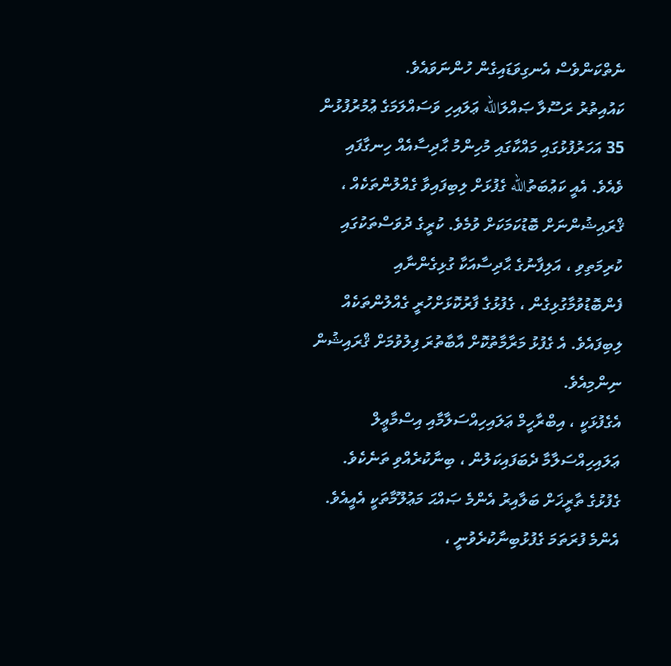ނެތްކަންވެސް އެނގިވަޑައިގެން ހުންނަވައެވެ.
ކައުއިތުރު ރަސޫލާ ޞައްލަالله ޢަލައިހި ވަސައްލަމަގެ ޢުމުރުފުޅުން 35 އަހަރުފުޅުގައި މައްކާގައި މުހިންމު ޙާދިސާއެއް ހިނގާފައި ވެއެވެ. އެއީ ކަޢުބަތުالله ގެފުޅަށް ލިބިފައިވާ ގެއްލުންތަކެއް ، ޤްރައިޝުންނަށް ބޮޑުކަމަކަށް ވުމެވެ. ކުރީގެ ދުވަސްތަކުގައި ކުރިމަތިވި ، އަލިފާނުގެ ޙާދިސާއަކާ ގުޅިގެންނާއި ފެންބޮޑުވުމާގުޅިގެން ، ގެފުޅުގެ ފާރުކޮޅަށްހުރީ ގެއްލުންތަކެއް ލިބިފައެވެ. އެ ގެފުޅު މަރާމާތުކޮށް އާބާތުރަ ފިލުވުމަށް ޤްރައިޝުން ނިންމިއެވެ.
އެގެފުޅަކީ ، އިބްރާހީމް ޢަލައިހިއްސަލާމާއި އިސްމާޢީލް ޢަލައިހިއްސަލާމާ ދެބަފައިކަލުން ، ބިނާކުރެއްވި ތަނެކެވެ. ގެފުޅުގެ ތާރީޚަށް ބަލާއިރު އެންމެ ޞައްޙަ މަޢުލޫމާތަކީ އެއީއެވެ. އެންމެ ފުރަތަމަ ގެފުޅުބިނާކުރެވުނީ ،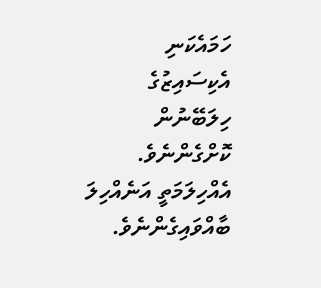ހަމައެކަނި އެކިސައިޒުގެ ހިލަބޭނުން ކޮށްގެންނެވެ. އެއްހިލަމަތީ އަނެއްހިލަ ބާއްވައިގެންނެވެ.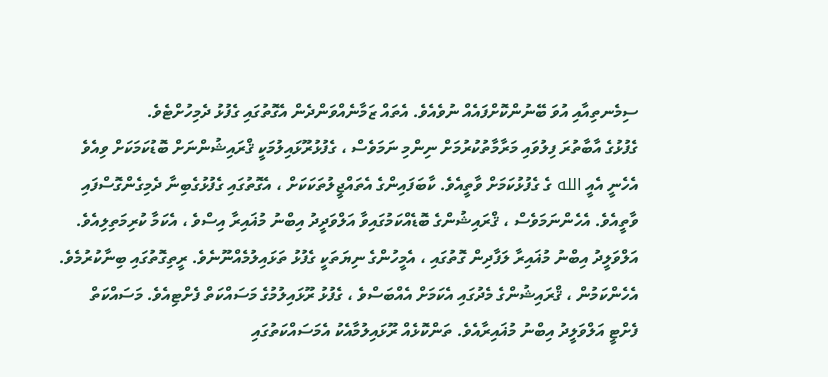ސިމެނތިއާއި އުވަ ބޭނުންކޮށްފައެއް ނުވެއެވެ. އެތައް ޒަމާނެއްވަންދެން އެގޮތުގައި ގެފުޅު ދެމިހުށްޓެވެ.
ގެފުޅުގެ އާބާތުރަ ފިލުވައި މަރާމާތުކުރުމަށް ނިންމި ނަމަވެސް ، ގެފުޅުރޫޅައިލުމަކީ ޤްރައިޝުންނަށް ބޮޑުކަމަކަށް ވިއެވެ އެހެނީ އެއީ الله ގެ ގެފުޅުކަމަށް ވާތީއެވެ. ކާބަފައިންގެ އެތައްޖީލުތަކަކަށް ، އެގޮތުގައި ގެފުޅުގެބިނާ ދެމިގެންގޮސްފައި ވާތީއެވެ. އެހެންނަމަވެސް ، ޤްރައިޝުންގެ ބޮޑެއްކަމުގައިވާ އަލްވަދީދު އިބްނު މުޣައިރާ އިސްވެ ، އެކަމާ ކުރިމަތިލިއެވެ. އަލްވަލީދު އިބްނު މުޣައިރާ ލަފާދިން ގޮތުގައި ، އެމީހުންގެ ނިޔަތަކީ ގެފުޅު ތަޅައިލުމެއްނޫނެވެ. ރީތިގޮތުގައި ބިނާކުރުމެވެ. އެހެންކަމުން ، ޤްރައިޝުންގެ މެދުގައި އެކަމަށް އެއްބަސްވެ ، ގެފުޅު ރޫޅައިލުމުގެ މަސައްކަތް ފެށްޓިއެވެ. މަސައްކަތް ފެށްޓީ އަލްވަލީދު އިބްނު މުޣައިރާއެވެ. ތަންކޮޅެއް ރޫޅައިލުމާއެކު އެމަސައްކަތުގައި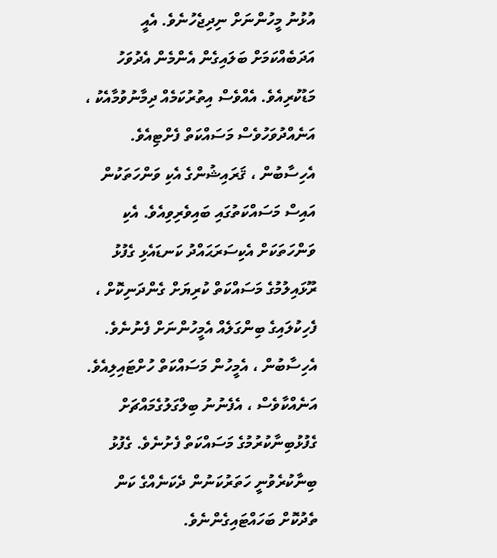އުޅުނު މީހުންނަށް ނިދިޖެހުނެވެ. އެއީ އަދަބެއްކަމަށް ބަލައިގެން އެންމެން އެދުވަހު މަޑުކުރިއެވެ. އެއްވެސް އިތުރުކަމެއް ދިމާނުވުމާއެކު ، އަނެއްދުވަހުވެސް މަސައްކަތް ފެށްޓިއެވެ. އެހިސާބުން ، ޤަރައިޝުންގެ އެކި ވަންހަތަކުން އައިސް މަސައްކަތުގައި ބައިވެރިވިއެވެ. އެކި ވަންހަތަކަށް އެކިސަރަޙައްދު ކަނޑައެޅި ގެފުޅު ރޫޅައިލުމުގެ މަސައްކަތް ކުރިޔަށް ގެންދަނިކޮށް ، ފެހިކުލައިގެ ބިންގަލެއް އެމީހުންނަށް ފެނުނެވެ. އެހިސާބުން ، އެމީހުން މަސައްކަތް ހުށްޓައިލިއެވެ. އަނެއްކާވެސް ، އެފެނުނު ބިލްގަލުގެމައްޗަށް ގެފުޅުބިނާކުރުމުގެ މަސައްކަތް ފެށުނެވެ. ގެފުޅު ބިނާކުރެވުނީ ހަތަރުކަނުން ދެކަނެއްގެ ކަން ތެދުކޮށް ބަހައްޓައިގެންނެވެ.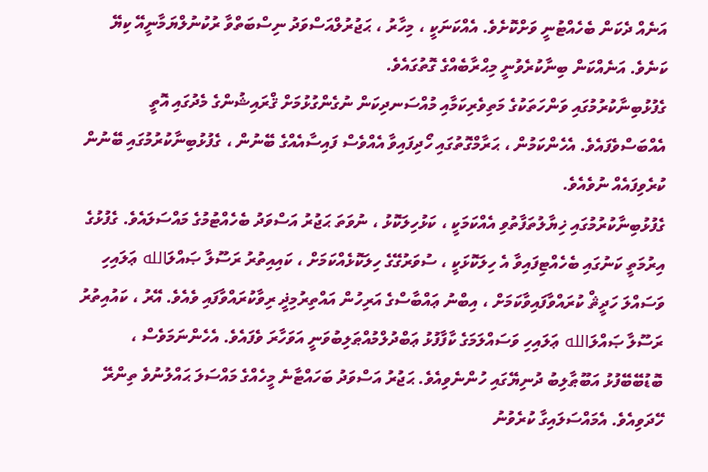އަނެއް ދެކަން ބެހެއްޓުނީ ވަށްކޮށެވެ. އެއްކަނަކީ ، މިހާރު ، ޙަޖުރުލްއަސްވަދު ނިސްބަތްވާ ރުކުނުލްޔަމާނީއޭ ކިޔޭ ކަނެވެ. އަނެއްކަން ބިނާކުރެވުނީ މިޙްރާބެއްގެ ގޮތުގައެވެ.
ގެފުޅުބިނާކުރުމުގައި ވަންހަތަކުގެ މަތިވެރިކަމާއި މުއްސަނދިކަން ނުގެންގުޅުމަށް ޤްރައިޝުންގެ މެދުގައި އޮތީ އެއްބަސްވެފައެވެ. އެހެންކަމުން ، ޙަރާމްގޮތުގައި ހޯދިފައިވާ އެއްވެސް ފައިސާއެއްގެ ބޭނުން ، ގެފުޅުބިނާކުރުމުގައި ބޭނުން ކުރެވިފައެއް ނުވެއެވެ.
ގެފުޅުބިނާކުރުމުގައި ޚިޔާލުތަފާތުވި އެއްކަމަކީ ، ކަޅުހިލަކޮޅު ، ނުވަތަ ޙަޖުރު އަސްވަދު ބެހެއްޓުމުގެ މައްސަލައެވެ. ގެފުޅުގެ އިރުމަތީ ކަނުގައި ބެހެއްޓިފައިވާ އެ ހިލަކޮޅަކީ ، ސުވަރުގޭގެ ހިލަކޮޅެއްކަމަށް ، ކައިއިތުރު ރަސޫލާ ޞައްލަالله ޢަލައިހި ވަސައްލަ ހަދީޘް ކުރައްވާފައިވާކަމަށް ، އިބްނު ޢައްބާސްގެ އަރިހުން އައްތިރުމިޛީ ރިވާކުރައްވާފައި ވެއެވެ. އޭރު ، ކައުއިތުރު ރަސޫލާ ޞައްލަالله ޢަލައިހި ވަސައްލަމަގެ ކާފާފުޅު ޢަބްދުލްމުއްޠަލިބުވަނީ އަވަހާރަ ވެފައެވެ. އެހެންނަމަވެސް ، ބޮޑުބޭބޭފުޅު އަބޫޠާލިބު ދުނިޔޭގައި ހުންނެވިއެވެ. ޙަޖުރު އަސްވަދު ބަހައްޓާނެ މީހެއްގެ މައްސަލަ ޙައްލުނުވެ ތިންރޭ ހޭދަވިއެވެ. އެމައްސަލައިގާ ކުރެވުނު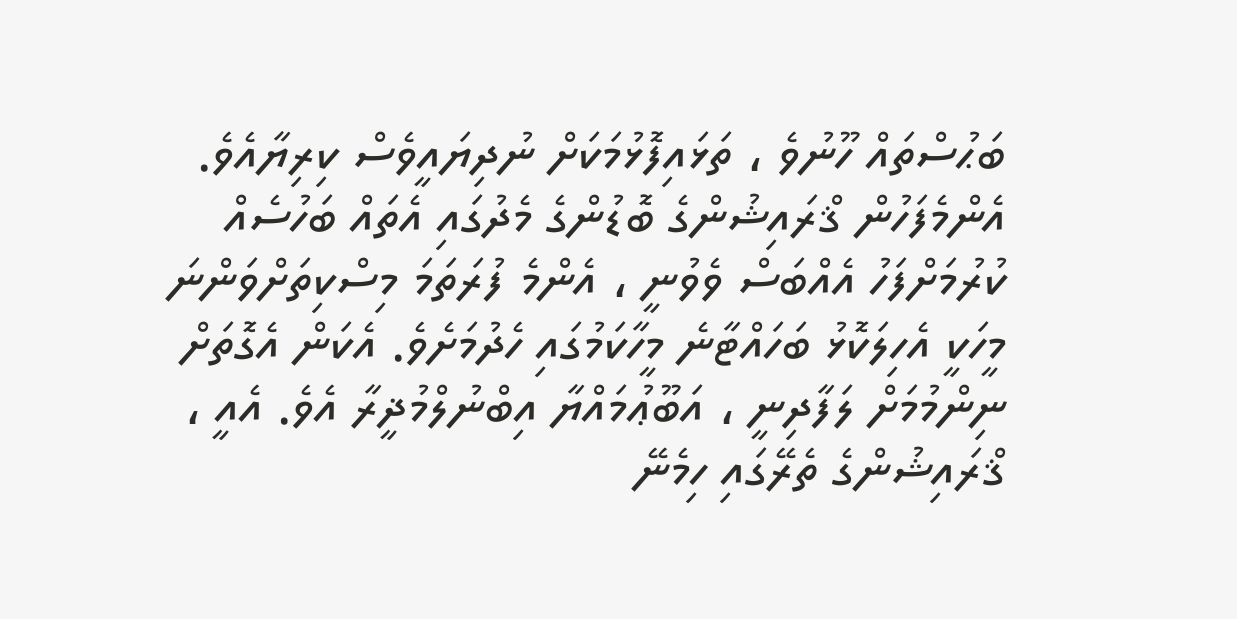ބަޙުސްތައް ހޫނުވެ ، ތަޅައިފޮޅުމަކަށް ނުދިޔައީވެސް ކިރިޔާއެވެ. އެންމެފަހުން ޤްރައިޝުންގެ ބޮޑުންގެ މެދުގައި އެތައް ބަހުސެއް ކުރުމަށްފަހު އެއްބަސް ވެވުނީ ، އެންމެ ފުރަތަމަ މިސްކިތަށްވަންނަ މީހަކީ އެހިލަކޮޅު ބަހައްޓާނެ މީހާކަމުގައި ހެދުމަށެވެ. އެކަން އެގޮތަށް ނިންމުމަށް ލަފާދިނީ ، އަބޫޢުމައްޔާ އިބްނުލްމުޛީރާ އެވެ. އެއީ ، ޤްރައިޝުންގެ ތެރޭގައި ހިމެނޭ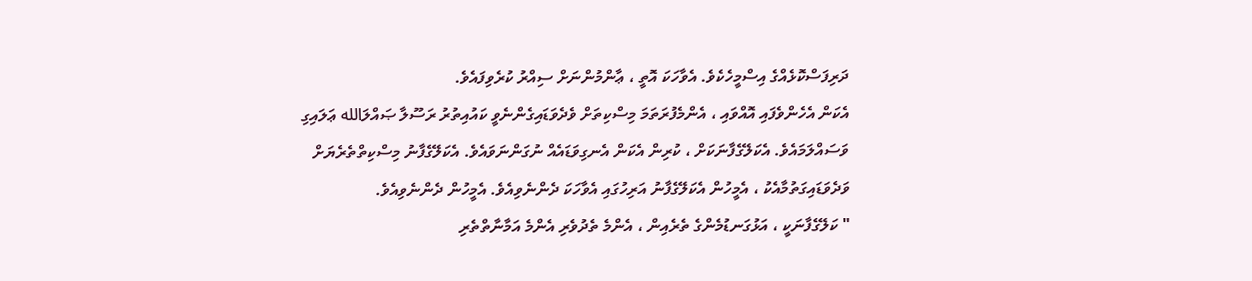ދަރިފަސްކޮޅެއްގެ އިސްމީހެކެވެ. އެވާހަކަ އޮތީ ، ޢާންމުންނަށް ސިއްރު ކުރެވިފައެވެ.
އެކަން އެހެންވެފައި އޮއްވައި ، އެންމެފުރަތަމަ މިސްކިތަށް ވެދެވަޑައިގެންނެވީ ކައުއިތުރު ރަސޫލާ ޞައްލަالله ޢަލައިގި ވަސައްލަމައެވެ. އެކަލޭގެފާނަކަށް ، ކުރިން އެކަން އެނގިވަޑައެއް ނުގަންނަވައެވެ. އެކަލޭގެފާނު މިސްކިތްތެރެޔަށް ވަދެވަޑައިގަތުމާއެކު ، އެމީހުން އެކަލޭގެފާނު އަރިހުގައި އެވާހަކަ ދެންނެވިއެވެ. އެމީހުން ދެންނެވިއެވެ.
" ކަލޭގެފާނަކީ ، އަޅުގަނޑުމެންގެ ތެރެއިން ، އެންމެ ތެދުވެރި އެންމެ އަމާނާތްތެރި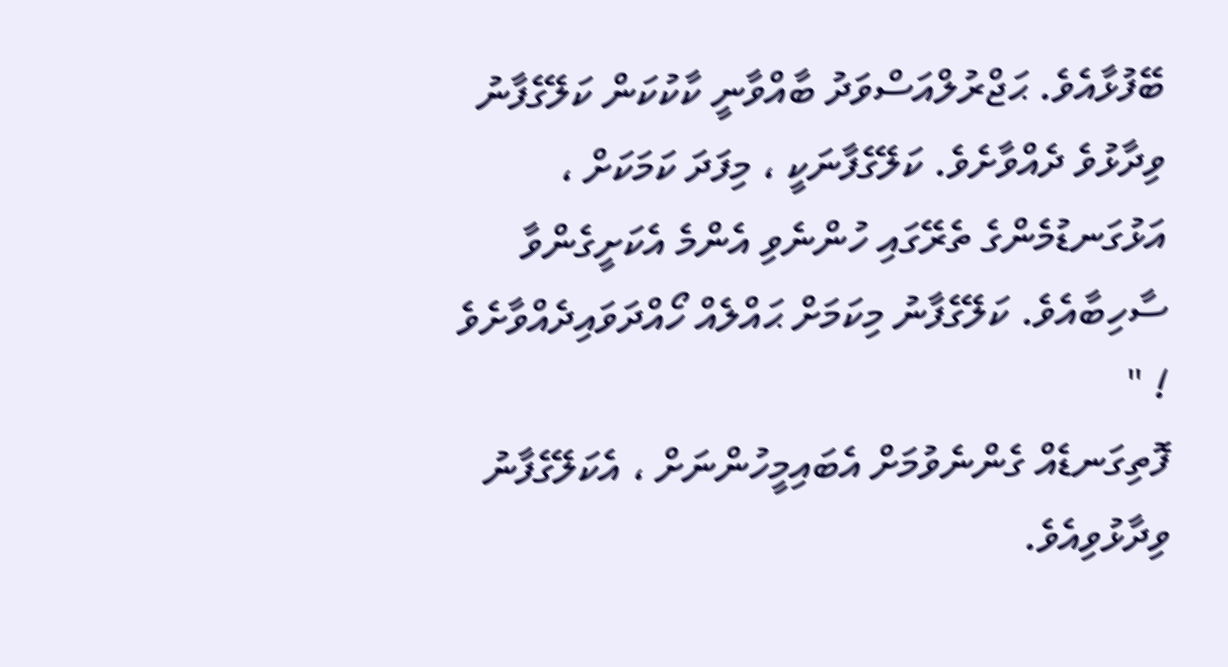ބޭފުޅާއެވެ. ޙަޖްރުލްއަސްވަދު ބާއްވާނީ ކާކުކަން ކަލޭގެފާނު ވިދާޅުވެ ދެއްވާށެވެ. ކަލޭގެފާނަކީ ، މިފަދަ ކަމަކަށް ، އަޅުގަނޑުމެންގެ ތެރޭގައި ހުންނެވި އެންމެ އެކަށީގެންވާ ސާހިބާއެވެ. ކަލޭގެފާނު މިކަމަށް ޙައްލެއް ހޯއްދަވައިދެއްވާށެވެ ! "
ފޮތިގަނޑެއް ގެންނެވުމަށް އެބައިމީހުންނަށް ، އެކަލޭގެފާނު ވިދާޅުވިއެވެ.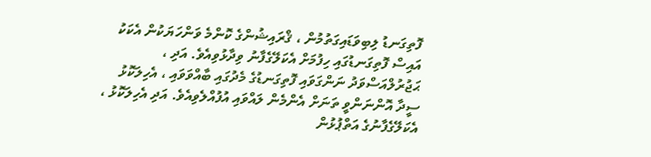ފޮތިގަނޑު ލިބިވަޑައިގަތުމުން ، ޤްރައިޝުންގެ ކޮންމެ ވަންހަޔަކުން އެކަކު އައިސް ފޮތިގަނޑުގައި ހިފުމަށް އެކަލޭގެފާނު ވިދާޅުވިއެވެ. އަދި ، ޙަޖުރުލްއަސްވަދު ނަންގަވައި ފޮތިގަނޑުގެ މެދުގައި ބާއްވަވައި ، އެހިލަކޮޅު ސީދާ އޮންނަންވީ ތަނަށް އެންމެން ލައްވައި އުފުއްލެވިއެވެ. އަދި އެހިލަކޮޅު ، އެކަލޭގެފާނުގެ އަތްޕުޅުން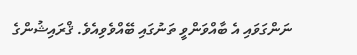ނަންގަވައި އެ ބާއްވަންވީ ތަނުގައި ބޭއްވެވިއެވެ. ޤްރައިޝުންގެ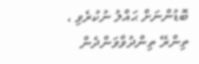ބޮޑުންނަށް ޙައްލު ނުކުރެވި ، ތިންރޭ ތިންދުވާވަންދެން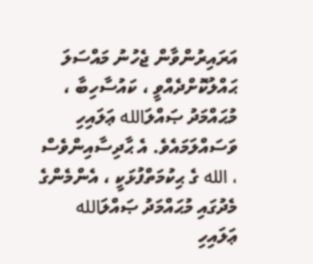އަރައިރުންވާން ޖެހުނު މައްސަލަ ޙައްލުކޮށްދެއްވީ ، ކައުސާހިބާ ، މުޙައްމަދު ޞައްލަالله ޢަލައިހި ވަސައްލަމައެވެ. އެ ޙާދިސާއިންވެސް ، الله ގެ ޙިކުމަތްފުޅަކީ ، އެންމެންގެ މެދުގައި މުޙައްމަދު ޞައްލަالله ޢަލައިހި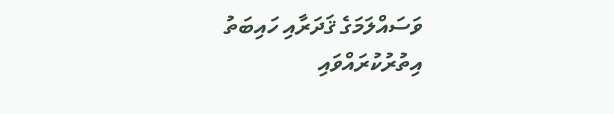ވަސައްލަމަގެ ޤަދަރާއި ހައިބަތު އިތުރުކުރައްވައި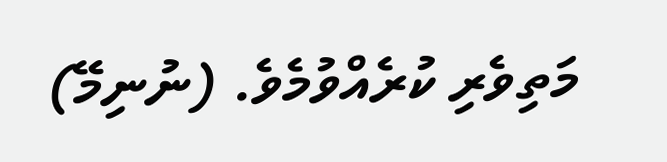މަތިވެރި ކުރެއްވުމެވެ. (ނުނިމޭ)